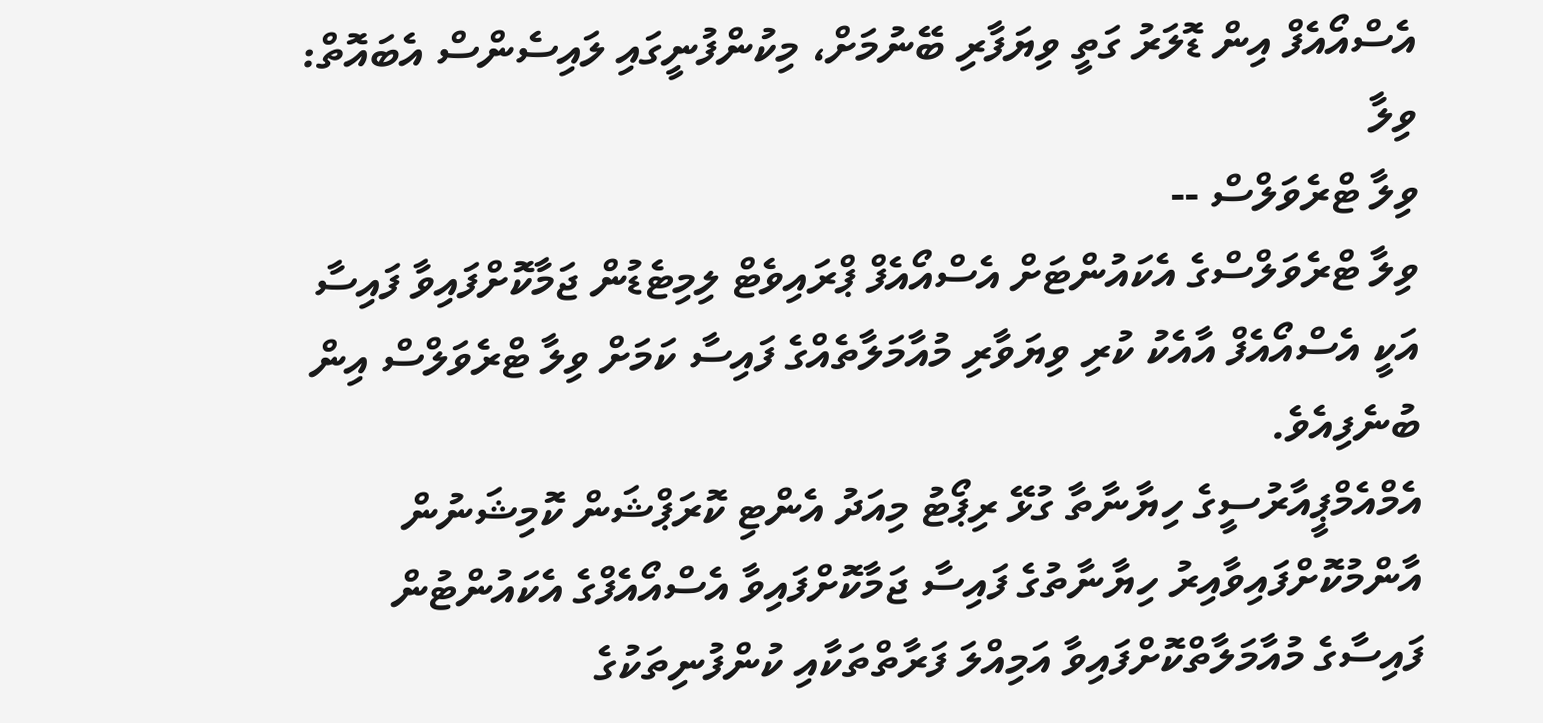އެސްއޯއެފް އިން ޑޮލަރު ގަތީ ވިޔަފާރި ބޭނުމަށް، މިކުންފުނީގައި ލައިސެންސް އެބައޮތް: ވިލާ
ވިލާ ޓްރެވަލްސް --
ވިލާ ޓްރެވަލްސްގެ އެކައުންޓަށް އެސްއޯއެފް ޕްރައިވެޓް ލިމިޓެޑުން ޖަމާކޮށްފައިވާ ފައިސާ އަކީ އެސްއޯއެފް އާއެކު ކުރި ވިޔަވާރި މުއާމަލާތެއްގެ ފައިސާ ކަމަށް ވިލާ ޓްރެވަލްސް އިން ބުނެފިއެވެ.
އެމްއެމްޕީއާރުސީގެ ހިޔާނާތާ ގުޅޭ ރިޕޯޓު މިއަދު އެންޓި ކޮރަޕްޝަން ކޮމިޝަނުން އާންމުކޮށްފައިވާއިރު ހިޔާނާތުގެ ފައިސާ ޖަމާކޮށްފައިވާ އެސްއޯއެފްގެ އެކައުންޓުން ފައިސާގެ މުއާމަލާތްކޮށްފައިވާ އަމިއްލަ ފަރާތްތަކާއި ކުންފުނިތަކުގެ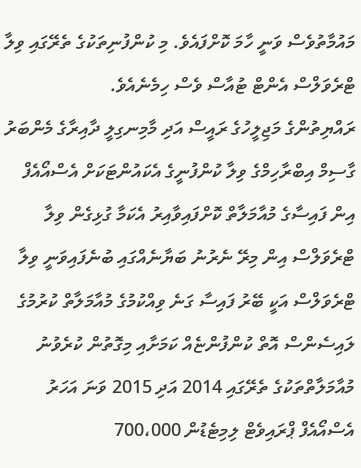މައުމާތުވެސް ވަނީ ހާމަ ކޮށްފައެވެ. މި ކުންފުނިތަކުގެ ތެރޭގައި ވިލާ ޓްރެވަލްސް އެންޓް ޓުއާސް ވެސް ހިމެނެއެވެ.
ރައްޔިތުންގެ މަޖިލީހުގެ ރައީސް އަދި މާމިނގިލީ ދާއިރާގެ މެންބަރު ގާސިމް އިބްރާހިމްގެ ވިލާ ކުންފުނީގެ އެކައުންޓަކަށް އެސްއޯއެފް އިން ފައިސާގެ މުއާމަލާތް ކޮށްފައިވާއިރު އެކަމާ ގުޅިގެން ވިލާ ޓްރެވަލްސް އިން މިރޭ ނެރުނު ބަޔާނެއްގައި ބުނެފައިވަނީ ވިލާ ޓްރެވަލްސް އަކީ ބޭރު ފައިސާ ގަނެ ވިއްކުމުގެ މުއާމަލާތް ކުރުމުގެ ލައިސެންސް އޮތް ކުންފުންޏެއް ކަމަށާއި މިގޮތުން ކުރެވުނު މުއާމަލާތްތަކުގެ ތެރޭގައި 2014 އަދި 2015 ވަނަ އަހަރު އެސްއޯއެފް ޕްރައިވެޓް ލިމިޓެޑުން 700،000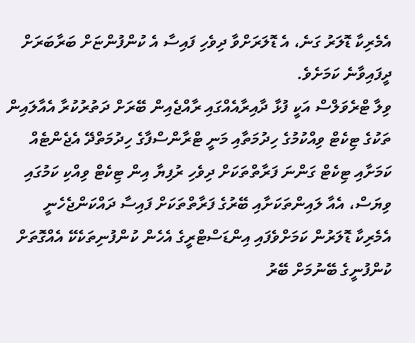އެމެރިކާ ޑޮލަރު ގަނެ، އެ ޑޮލަރަށްވާ ދިވެހި ފައިސާ އެ ކުންފުންޏަށް ބަރާބަރަށް ދީފައިވާނެ ކަމަށެވެ.
ވިލާ ޓްރެވަލްސް އަކީ ފުޅާ ދާއިރާއެއްގައި ރާއްޖެއިން ބޭރަށް ދަތުރުކުރާ އެއާލައިން ތަކުގެ ޓިކެޓް ވިއްކުމުގެ ހިދުމަތާއި މަނީ ޓްރާންސްފާގެ ހިދުމަތްދޭ އެޖެންޓެއް ކަމަށާއި ޓިކެޓް ގަންނަ ފަރާތްތަކަށް ދިވެހި ރުފިޔާ އިން ޓިކެޓް ވިއްކި ކަމުގައި ވިޔަސް، އެއާ ލައިންތަކަށާއި ބޭރުގެ ފަރާތްތަކަށް ފައިސާ ދައްކަންޖެހެނީ އެމެރިކާ ޑޮލަރުން ކަމަށްވެފައި އިންޑަސްޓްރީގެ އެހެން ކުންފުނިތަކެކޭ އެއްގޮތަށް ކުންފުނީގެ ބޭނުމަށް ބޭރު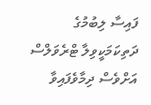ފައިސާ ލިބުމުގެ ދަތިކަމަކީވިލާ ޓްރެވަލްސް އަށްވެސް ދިމާވެފައިވާ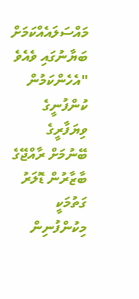މައްސަލައެއްކަމަށް ބަޔާނުގައި ވެއެވެ
"އެހެންކަމުން ކުންފުނީގެ ވިޔަފާރީގެ ބޭނުމަށް ރާއްޖޭގެ ބާޒާރުން ޑޮލަރު ގަތުމަކީ މިކުންފުނިން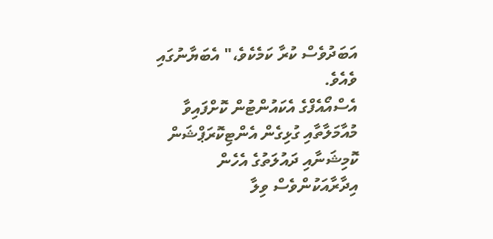އަބަދުވެސް ކުރާ ކަމެކެވެ،" އެބަޔާނުގައި ވެއެވެ.
އެސްއޯއެފްގެ އެކައުންޓުން ކޮށްފައިވާ މުއާމަލާތާއި ގުޅިގެން އެންޓިކޮރަޕްޝަން ކޮމިޝަނާއި ދައުލަތުގެ އެހެން އިދާރާއަކުންވެސް ވިލާ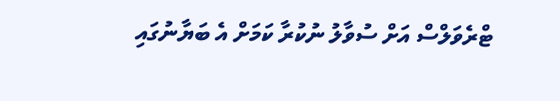ޓްރެވަލްސް އަށް ސުވާލު ނުކުރާ ކަމަށް އެ ބަޔާނުގައި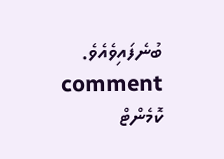ބުނެފައިވެއެވެ.
comment ކޮމެންޓް